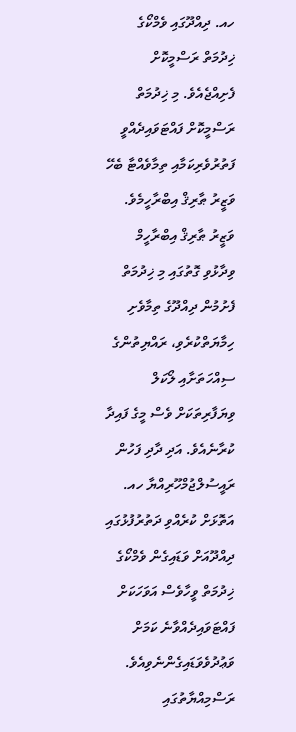ހއ. ދިއްދޫގައި ވެމްކޯގެ ޚިދުމަތް ރަސްމީކޮށް ފެށިއްޖެއެވެ. މި ޚިދުމަތް ރަސްމީކޮށް ފައްޓަވައިދެއްވީ ފަތުރުވެރިކަމާއި ތިމާވެއްޓާ ބެހޭ ވަޒީރު ޠާރިޤް އިބްރާހީމެވެ.
ވަޒީރު ޠާރިޤް އިބްރާހީމް ވިދާޅުވި ގޮތުގައި މި ޚިދުމަތް ފެށުމުން ދިއްދޫގެ ތިމާވެށި ހިމާޔަތްކުރެވި، ރައްޔިތުންގެ ސިއްހަތަށާއި ލޯކަލް ވިޔަފާރިތަކަށް ވެސް މީގެ ފައިދާ ކުރާނެއެވެ. އަދި ދާދި ފަހުން ރައީސުލްޖުމްހޫރިއްޔާ ހއ. އަތޮޅަށް ކުރެއްވި ދަތުރުފުޅުގައި ދިއްދޫއަށް ވަޑައިގެން ވެމްކޯގެ ޚިދުމަތް ވީހާވެސް އަވަހަކަށް ފައްޓަވައިދެއްވާނެ ކަމަށް ވަޢުދުވެވަޑައިގެންނެވިއެވެ.
ރަސްމިއްޔާތުގައި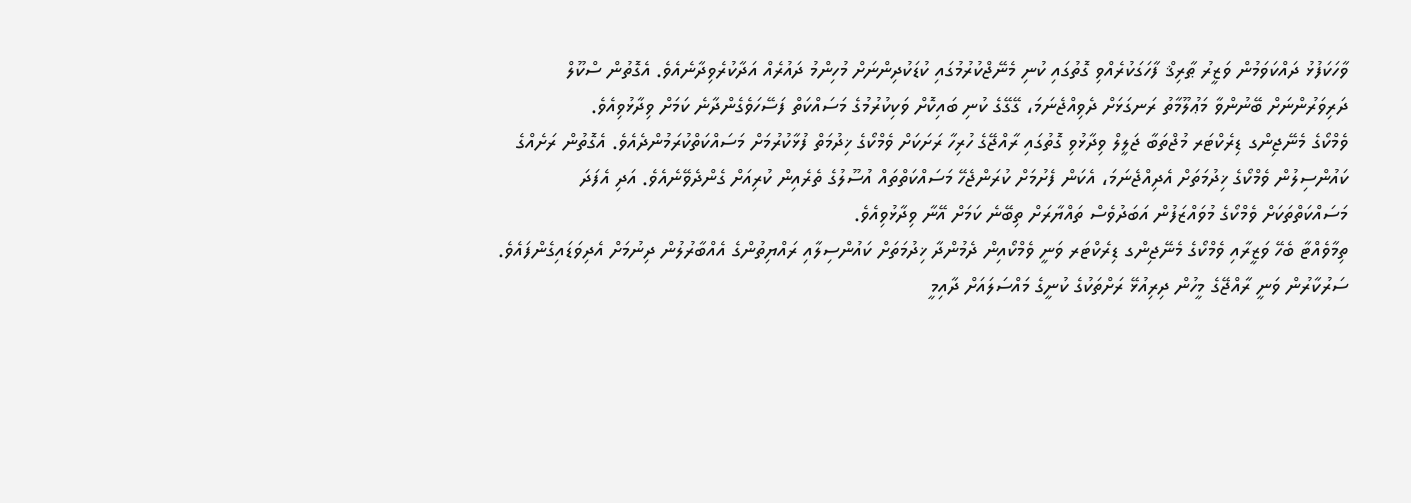ވާހަކަފުޅު ދައްކަވަމުން ވަޒީރު ޠާރިޤް ފާހަގަކުރެއްވި ގޮތުގައި ކުނި މެނޭޖްކުރުމުގައި ކުޑަކުދިންނަށް މުހިންމު ދައުރެއް އަދާކުރެވިދާނެއެވެ. އެގޮތުން ސްކޫލް ދަރިވަރުންނަށް ބޭނުންވާ މަޢުލޫމާތު ރަނގަޅަށް ދެވިއްޖެނަމަ، ގޭގޭގެ ކުނި ބައިކޮށް ވަކިކުރުމުގެ މަސައްކަތް ފަސޭހަވެގެންދާނެ ކަމަށް ވިދާޅުވިއެވެ.
ވެމްކޯގެ މެނޭޖިންގ ޑިރެކްޓަރ މުޖްތަބާ ޖަލީލް ވިދާޅުވި ގޮތުގައި ރާއްޖޭގެ ހުރިހާ ރަށަކަށް ވެމްކޯގެ ޚިދުމަތް ފުޅާކުރުމަށް މަސައްކަތްކުރަމުންދެއެވެ. އެގޮތުން ރަށެއްގެ ކައުންސިލުން ވެމްކޯގެ ޚިދުމަތަށް އެދިއްޖެނަމަ، އެކަން ފެށުމަށް ކުރަންޖެހޭ މަސައްކަތްތައް އުސޫލުގެ ތެރެއިން ކުރިއަށް ގެންދެވޭނެއެވެ. އަދި އެފަދަ މަސައްކަތްތަކަށް ވެމްކޯގެ މުވައްޒަފުން އަބަދުވެސް ތައްޔާރަށް ތިބޭނެ ކަމަށް އޭނާ ވިދާޅުވިއެވެ.
ތިމާވެއްޓާ ބެހޭ ވަޒީރާއި ވެމްކޯގެ މެނޭޖިންގ ޑިރެކްޓަރ ވަނީ ވެމްކޯއިން ދެމުންދާ ޚިދުމަތަށް ކައުންސިލާއި ރައްޔިތުންގެ އެއްބާރުލުން ދިނުމަށް އެދިވަޑައިގެންފައެވެ. ސަރުކާރުން ވަނީ ރާއްޖޭގެ މީހުން ދިރިއުޅޭ ރަށްތަކުގެ ކުނީގެ މައްސަލައަށް ދާއިމީ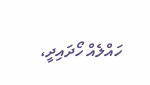ހައްލެއް ހޯދައިދީ،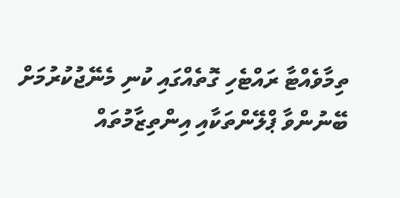ތިމާވެއްޓާ ރައްޓެހި ގޮތެއްގައި ކުނި މެނޭޖުކުރުމަށް ބޭނުންވާ ޕްލޭންތަކާއި އިންތިޒާމުތައް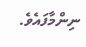ނިންމާފައެވެ.